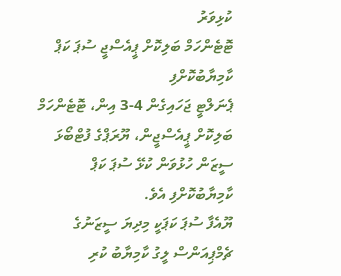ކުޅިވަރު
ޓޮޓެންހަމް ބަލިކޮށް ޕީއެސްޖީ ސުޕަ ކަޕް ކާމިޔާބުކޮށްފި
ޕެނަލްޓީ ޖަހައިގެން 4-3 އިން، ޓޮޓެންހަމް ބަލިކޮށް ޕީއެސްޖީން، ޔޫރަޕްގެ ފުޓްބޯޅަ ސީޒަން ހުޅުވަން ކުޅޭ ސުޕަ ކަޕް ކާމިޔާބުކޮށްފި އެވެ.
ޔޫއެފާ ސުޕަ ކަޕަކީ މިދިޔަ ސީޒަނުގެ ޗެމްޕިއަންސް ލީގު ކާމިޔާބު ކުރި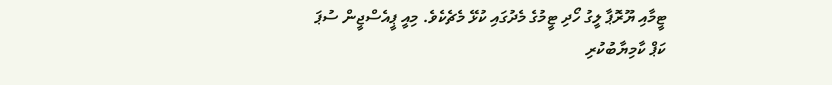ޓީމާއި ޔޫރޮޕާ ލީގު ހޯދި ޓީމުގެ މެދުގައި ކުޅޭ މެޗެކެވެ. މިއީ ޕީއެސްޖީން ސުޕަ ކަޕް ކާމިޔާބުކުރި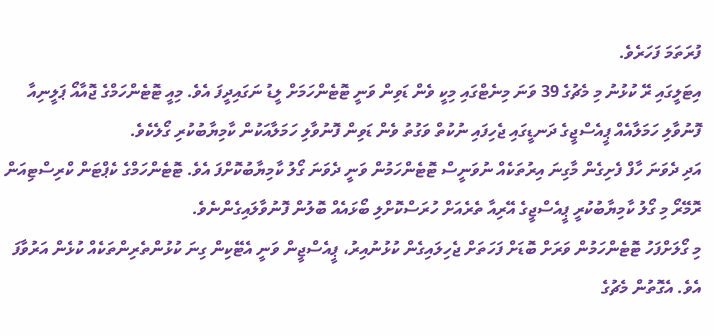ފުރަތަމަ ފަހަރެވެ.
އިޓަލީގައި ރޭ ކުޅުނު މި މެޗުގެ 39 ވަނަ މިނެޓްގައި މިކީ ވެން ޑަވިން ވަނީ ޓޮޓެންހަމަށް ލީޑު ނަގައިދީފަ އެވެ. މިއީ ޓޮޓެންހަމްގެ ޖޮއާއޯ ޕަލީނިއާ ފޮނުވާލި ހަމަލާއެއް ޕީއެސްޖީގެ ދަނޑީގައި ޖެހިފައި ނުކުތް ވަގުތު ވެން ޑަވިން ފޮނުވާލި ހަމަލާއަކުން ކާމިޔާބުކުރި ގޯލެކެވެ.
އަދި ދެވަނަ ހާފް ފެށިގެން މާގިނަ އިރުތަކެއް ނުވަނީސް ޓޮޓެންހަމުން ވަނީ ދެވަނަ ގޯލު ކާމިޔާބުކޮށްފަ އެވެ. ޓޮޓެންހަމްގެ ކެޕްޓަން ކްރިސްޓިއަން ރޮމޭރޯ މި ގޯލު ކާމިޔާބުކުރީ ޕީއެސްޖީގެ އޭރިއާ ތެރެއަށް ހުރަސްކޮށްލި ބޯޅައެއް ބޮލުން ފޮނުވާލައިގެންނެވެ.
މި ގޯލަށްފަހު ޓޮޓެންހަމުން ވަރަށް ބޮޑަށް ފަހަތަށް ޖެހިލައިގެން ކުޅުނުއިރު، ޕީއެސްޖީން ވަނީ އެޓޭކިން ގިނަ ކުޅުންތެރިންތަކެއް ކުޅެން އަރުވާފަ އެވެ. އެގޮތުން މެޗުގެ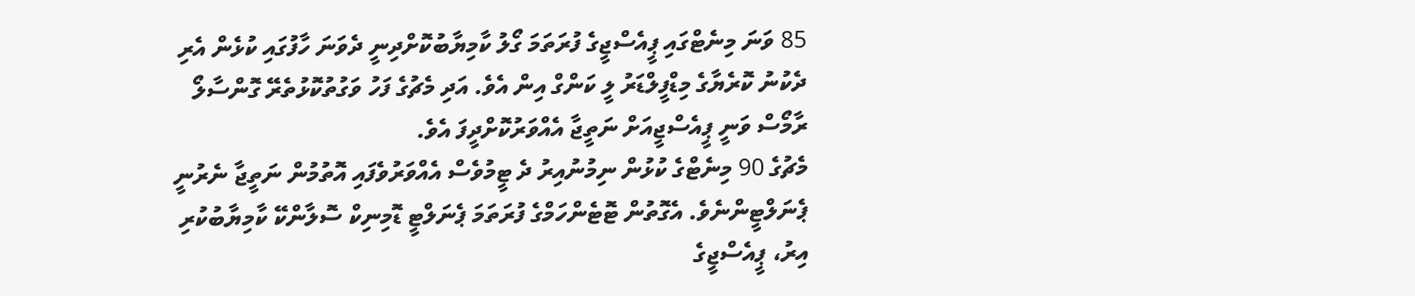85 ވަނަ މިނެޓްގައި ޕީއެސްޖީގެ ފުރަތަމަ ގޯލު ކާމިޔާބުކޮށްދިނީ ދެވަނަ ހާފުގައި ކުޅެން އެރި ދެކުނު ކޮރެޔާގެ މިޑްފީލްޑަރު ލީ ކަންގް އިން އެވެ. އަދި މެޗުގެ ފަހު ވަގުތުކޮޅުތެރޭ ގޮންސާލޯ ރާމޯސް ވަނީ ޕީއެސްޖީއަށް ނަތީޖާ އެއްވަރުކޮށްދީފަ އެވެ.
މެޗުގެ 90 މިނެޓްގެ ކުޅުން ނިމުނުއިރު ދެ ޓީމުވެސް އެއްވަރުވެފައި އޮތުމުން ނަތީޖާ ނެރުނީ ޕެނަލްޓީންނެވެ. އެގޮތުން ޓޮޓެންހަމްގެ ފުރަތަމަ ޕެނަލްޓީ ޑޮމިނިކް ސޮލާންކޭ ކާމިޔާބުކުރި އިރު، ޕީއެސްޖީގެ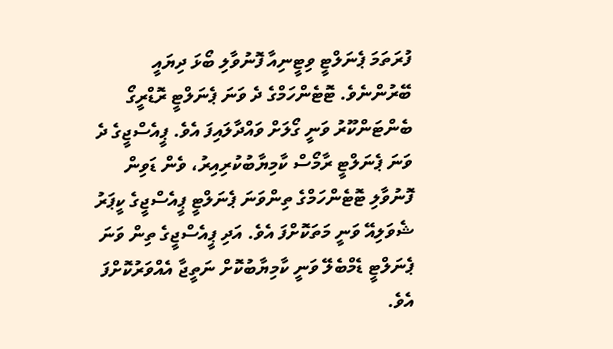ފުރަތަމަ ޕެނަލްޓީ ވިޓީނިއާ ފޮނުވާލި ބޯޅަ ދިޔައީ ބޭރުންނެވެ. ޓޮޓެންހަމްގެ ދެ ވަނަ ޕެނަލްޓީ ރޮޑްރީގޯ ބެންޓަންކޫރު ވަނީ ގޯލަށް ވައްދާލައިފަ އެވެ. ޕީއެސްޖީގެ ދެ ވަނަ ޕެނަލްޓީ ރާމޯސް ކާމިޔާބުކުރިއިރު، ވެން ޑަވިން ފޮނުވާލި ޓޮޓެންހަމްގެ ތިންވަނަ ޕެނަލްޓީ ޕީއެސްޖީގެ ކީޕަރު ޝެވަލިއޭ ވަނީ މަތަކޮށްފަ އެވެ. އަދި ޕީއެސްޖީގެ ތިން ވަނަ ޕެނަލްޓީ ޑެމްބެލޭ ވަނީ ކާމިޔާބުކޮށް ނަތީޖާ އެއްވަރުކޮށްފަ އެވެ.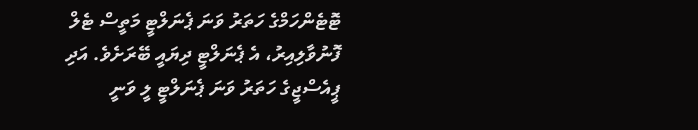ޓޮޓެންހަމްގެ ހަތަރު ވަނަ ޕެނަލްޓީ މަތީސް ޓެލް ފޮނުވާލިއިރު، އެ ޕެނަލްޓީ ދިޔައީ ބޭރަށެވެ. އަދި ޕީއެސްޖީގެ ހަތަރު ވަނަ ޕެނަލްޓީ ލީ ވަނީ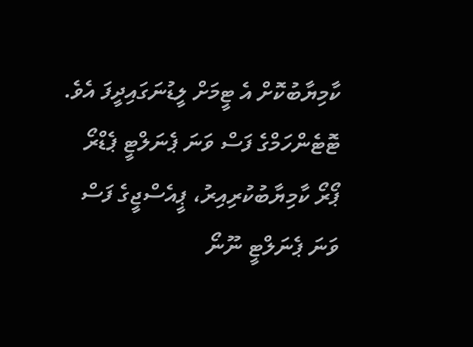ކާމިޔާބުކޮށް އެ ޓީމަށް ލީޑުނަގައިދީފަ އެވެ. ޓޮޓެންހަމްގެ ފަސް ވަނަ ޕެނަލްޓީ ޕެޑްރޯ ޕޯރޯ ކާމިޔާބުކުރިއިރު، ޕީއެސްޖީގެ ފަސް ވަނަ ޕެނަލްޓީ ނޫނޯ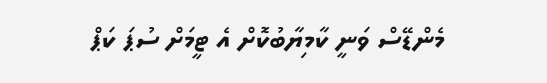މެންޑޭސް ވަނީ ކާމިޔާބުކޮށް އެ ޓީމަށް ސުޕަ ކަޕް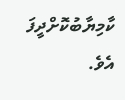ކާމިޔާބުކޮށްދީފަ އެވެ.